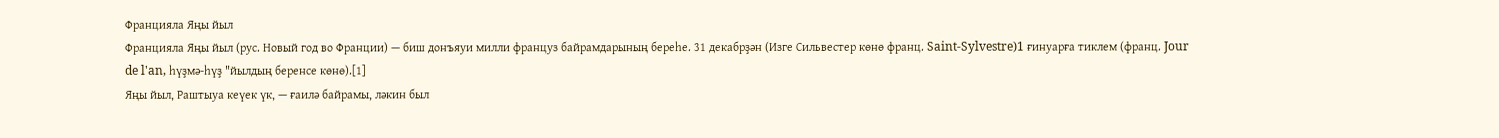Францияла Яңы йыл
Францияла Яңы йыл (рус. Новый год во Франции) — биш донъяуи милли француз байрамдарының береһе. 31 декабрҙән (Изге Сильвестер көнө франц. Saint-Sylvestre)1 ғинуарға тиклем (франц. Jour de l'an, һүҙмә-һүҙ "йылдың беренсе көнө).[1]
Яңы йыл, Раштыуа кеүек үк, — ғаилә байрамы, ләкин был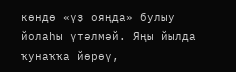көндө «үҙ ояңда» булыу йолаһы үтәлмәй. Яңы йылда ҡунаҡҡа йөрөү,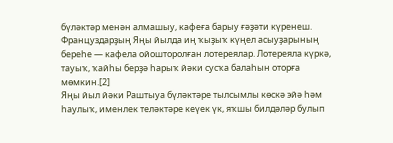бүләктәр менән алмашыу, кафеға барыу ғәҙәти күренеш. Француздарҙың Яңы йылда иң ҡыҙыҡ күңел асыуҙарының береһе — кафела ойошторолған лотереялар. Лотереяла күркә, тауыҡ, ҡайһы берҙә һарыҡ йәки сусҡа балаһын оторға мөмкин.[2]
Яңы йыл йәки Раштыуа бүләктәре тылсымлы көскә эйә һәм һаулыҡ, именлек теләктәре кеүек үк, яҡшы билдәләр булып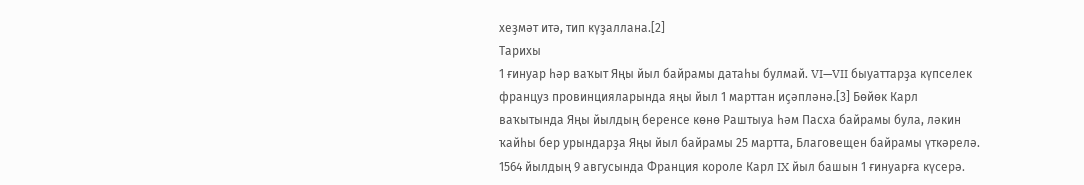хеҙмәт итә, тип күҙаллана.[2]
Тарихы
1 ғинуар һәр ваҡыт Яңы йыл байрамы датаһы булмай. VI—VII быуаттарҙа күпселек француз провинцияларында яңы йыл 1 марттан иҫәпләнә.[3] Бөйөк Карл ваҡытында Яңы йылдың беренсе көнө Раштыуа һәм Пасха байрамы була, ләкин ҡайһы бер урындарҙа Яңы йыл байрамы 25 мартта, Благовещен байрамы үткәрелә. 1564 йылдың 9 авгусында Франция короле Карл IX йыл башын 1 ғинуарға күсерә.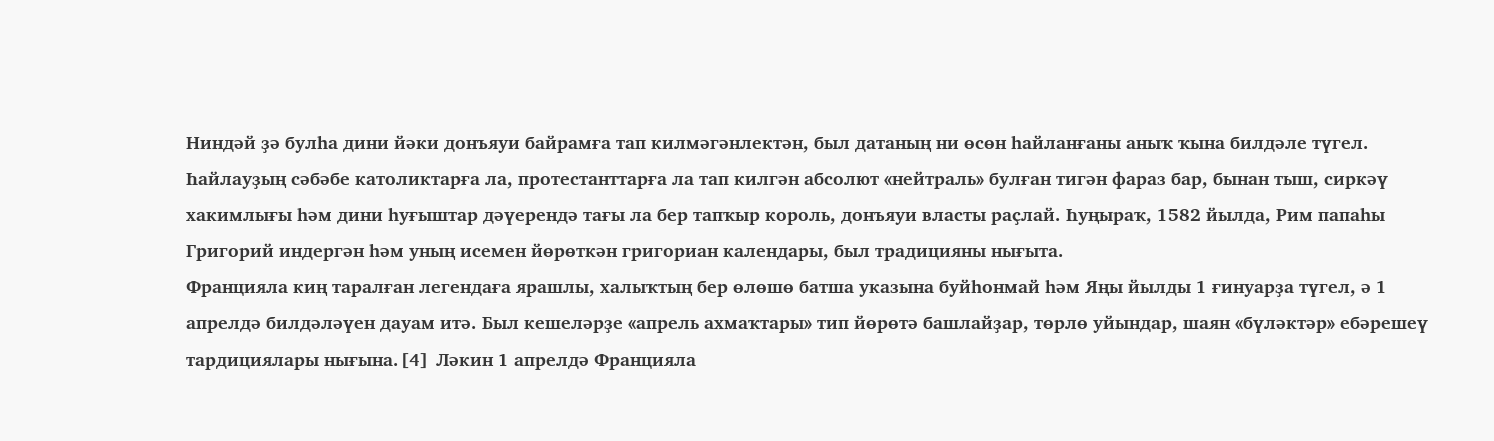Ниндәй ҙә булһа дини йәки донъяуи байрамға тап килмәгәнлектән, был датаның ни өсөн һайланғаны аныҡ ҡына билдәле түгел. Һайлауҙың сәбәбе католиктарға ла, протестанттарға ла тап килгән абсолют «нейтраль» булған тигән фараз бар, бынан тыш, сиркәү хакимлығы һәм дини һуғыштар дәүерендә тағы ла бер тапҡыр король, донъяуи власты раҫлай. Һуңыраҡ, 1582 йылда, Рим папаһы Григорий индергән һәм уның исемен йөрөткән григориан календары, был традицияны нығыта.
Францияла киң таралған легендаға ярашлы, халыҡтың бер өлөшө батша указына буйһонмай һәм Яңы йылды 1 ғинуарҙа түгел, ә 1 апрелдә билдәләүен дауам итә. Был кешеләрҙе «апрель ахмаҡтары» тип йөрөтә башлайҙар, төрлө уйындар, шаян «бүләктәр» ебәрешеү тардициялары нығына.[4] Ләкин 1 апрелдә Францияла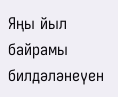Яңы йыл байрамы билдәләнеүен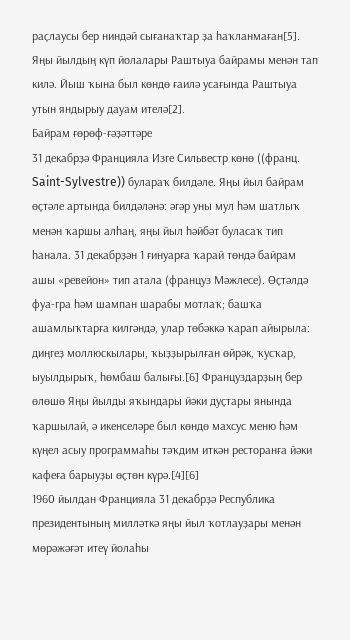раҫлаусы бер ниндәй сығанаҡтар ҙа һаҡланмаған[5].
Яңы йылдың күп йолалары Раштыуа байрамы менән тап килә. Йыш ҡына был көндө ғаилә усағында Раштыуа утын яндырыу дауам ителә[2].
Байрам ғөрөф-ғәҙәттәре
31 декабрҙә Францияла Изге Сильвестр көнө ((франц. Saint-Sylvestre)) булараҡ билдәле. Яңы йыл байрам өҫтәле артында билдәләнә: әгәр уны мул һәм шатлыҡ менән ҡаршы алһаң, яңы йыл һәйбәт буласаҡ тип һанала. 31 декабрҙән 1 ғинуарға ҡарай төндә байрам ашы «ревейон» тип атала (француз Мәжлесе). Өҫтәлдә фуа-гра һәм шампан шарабы мотлаҡ; башҡа ашамлыҡтарға килгәндә, улар төбәккә ҡарап айырыла: диңгеҙ моллюскылары, ҡыҙҙырылған өйрәк, ҡусҡар, ыуылдырыҡ, һөмбаш балығы.[6] Француздарҙың бер өлөшө Яңы йылды яҡындары йәки дуҫтары янында ҡаршылай, ә икенселәре был көндө махсус меню һәм күңел асыу программаһы тәҡдим иткән ресторанға йәки кафеға барыуҙы өҫтөн күрә.[4][6]
1960 йылдан Францияла 31 декабрҙә Республика президентының милләткә яңы йыл ҡотлауҙары менән мөрәжәғәт итеү йолаһы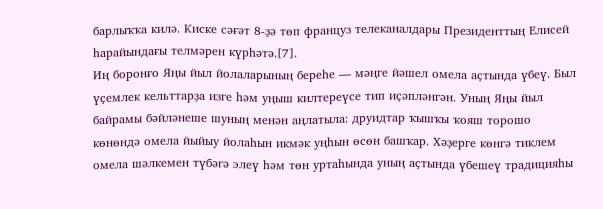барлыҡҡа килә. Киске сәғәт 8-ҙә төп француз телеканалдары Президенттың Елисей һарайындағы телмәрен күрһәтә.[7].
Иң боронғо Яңы йыл йолаларының береһе — мәңге йәшел омела аҫтында үбеү. Был үҫемлек кельттарҙа изге һәм уңыш килтереүсе тип иҫәпләнгән. Уның Яңы йыл байрамы бәйләнеше шуның менән аңлатыла: друидтар ҡышҡы ҡояш торошо көнөндә омела йыйыу йолаһын икмәк уңһын өсөн башҡар. Хәҙерге көнгә тиклем омела шәлкемен түбәгә элеү һәм төн уртаһында уның аҫтында үбешеү традицияһы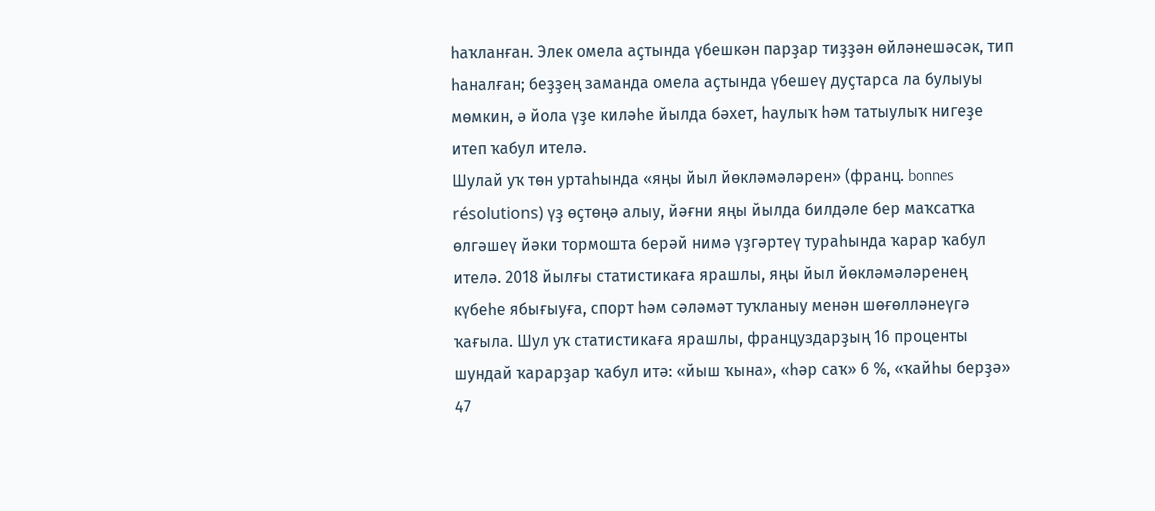һаҡланған. Элек омела аҫтында үбешкән парҙар тиҙҙән өйләнешәсәк, тип һаналған; беҙҙең заманда омела аҫтында үбешеү дуҫтарса ла булыуы мөмкин, ә йола үҙе киләһе йылда бәхет, һаулыҡ һәм татыулыҡ нигеҙе итеп ҡабул ителә.
Шулай уҡ төн уртаһында «яңы йыл йөкләмәләрен» (франц. bonnes résolutions) үҙ өҫтөңә алыу, йәғни яңы йылда билдәле бер маҡсатҡа өлгәшеү йәки тормошта берәй нимә үҙгәртеү тураһында ҡарар ҡабул ителә. 2018 йылғы статистикаға ярашлы, яңы йыл йөкләмәләренең күбеһе ябығыуға, спорт һәм сәләмәт туҡланыу менән шөғөлләнеүгә ҡағыла. Шул уҡ статистикаға ярашлы, француздарҙың 16 проценты шундай ҡарарҙар ҡабул итә: «йыш ҡына», «һәр саҡ» 6 %, «ҡайһы берҙә» 47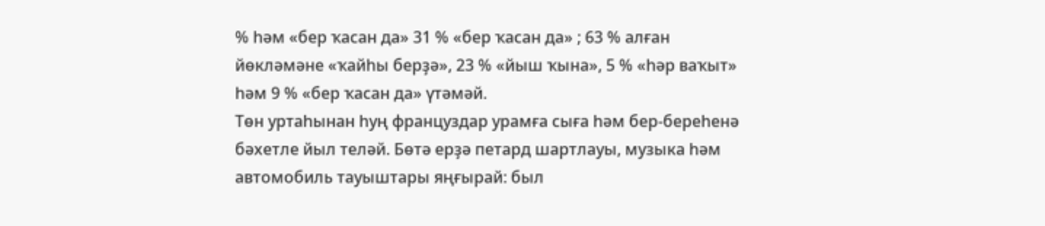% һәм «бер ҡасан да» 31 % «бер ҡасан да» ; 63 % алған йөкләмәне «ҡайһы берҙә», 23 % «йыш ҡына», 5 % «һәр ваҡыт» һәм 9 % «бер ҡасан да» үтәмәй.
Төн уртаһынан һуң француздар урамға сыға һәм бер-береһенә бәхетле йыл теләй. Бөтә ерҙә петард шартлауы, музыка һәм автомобиль тауыштары яңғырай: был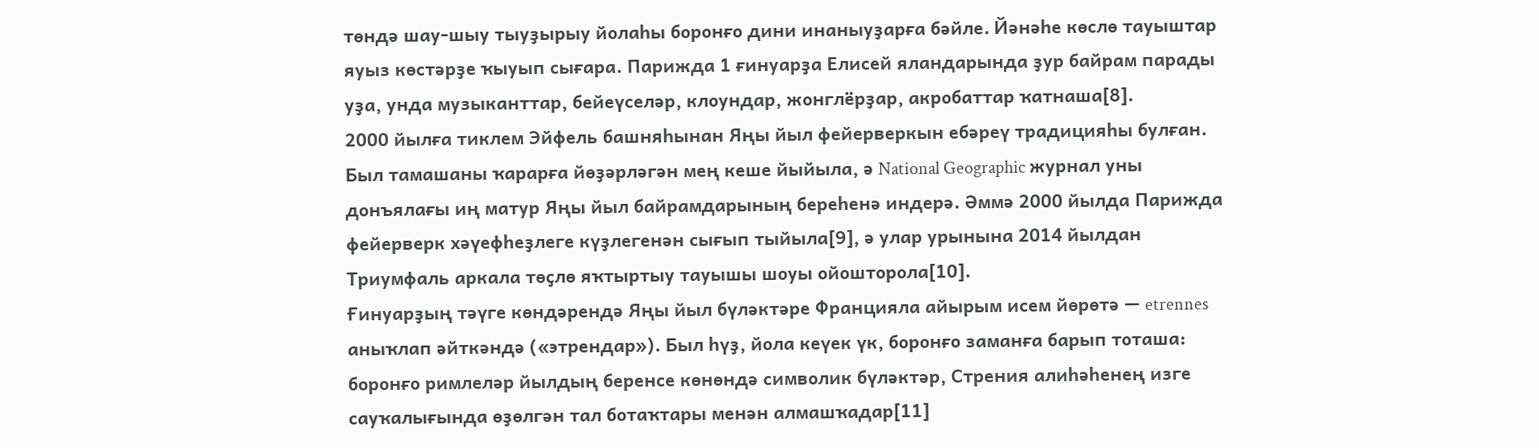төндә шау-шыу тыуҙырыу йолаһы боронғо дини инаныуҙарға бәйле. Йәнәһе көслө тауыштар яуыз көстәрҙе ҡыуып сығара. Парижда 1 ғинуарҙа Елисей яландарында ҙур байрам парады уҙа, унда музыканттар, бейеүселәр, клоундар, жонглёрҙар, акробаттар ҡатнаша[8].
2000 йылға тиклем Эйфель башняһынан Яңы йыл фейерверкын ебәреү традицияһы булған. Был тамашаны ҡарарға йөҙәрләгән мең кеше йыйыла, ә National Geographic журнал уны донъялағы иң матур Яңы йыл байрамдарының береһенә индерә. Әммә 2000 йылда Парижда фейерверк хәүефһеҙлеге күҙлегенән сығып тыйыла[9], ә улар урынына 2014 йылдан Триумфаль аркала төҫлө яҡтыртыу тауышы шоуы ойошторола[10].
Ғинуарҙың тәүге көндәрендә Яңы йыл бүләктәре Францияла айырым исем йөрөтә — etrennes аныҡлап әйткәндә («этрендар»). Был һүҙ, йола кеүек үк, боронғо заманға барып тоташа: боронғо римлеләр йылдың беренсе көнөндә символик бүләктәр, Стрения алиһәһенең изге сауҡалығында өҙөлгән тал ботаҡтары менән алмашҡадар[11]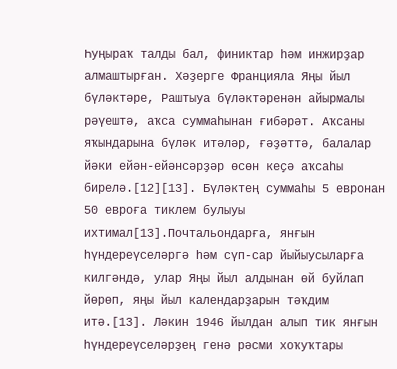Һуңыраҡ талды бал, финиктар һәм инжирҙар алмаштырған. Хәҙерге Францияла Яңы йыл бүләктәре, Раштыуа бүләктәренән айырмалы рәүештә, аҡса суммаһынан ғибәрәт. Аҡсаны яҡындарына бүләк итәләр, ғәҙәттә, балалар йәки ейән-ейәнсәрҙәр өсөн кеҫә аҡсаһы бирелә.[12][13]. Бүләктең суммаһы 5 евронан 50 евроға тиклем булыуы ихтимал[13].Почтальондарға, янғын һүндереүселәргә һәм сүп-сар йыйыусыларға килгәндә, улар Яңы йыл алдынан өй буйлап йөрөп, яңы йыл календарҙарын тәҡдим итә.[13]. Ләкин 1946 йылдан алып тик янғын һүндереүселәрҙең генә рәсми хоҡуҡтары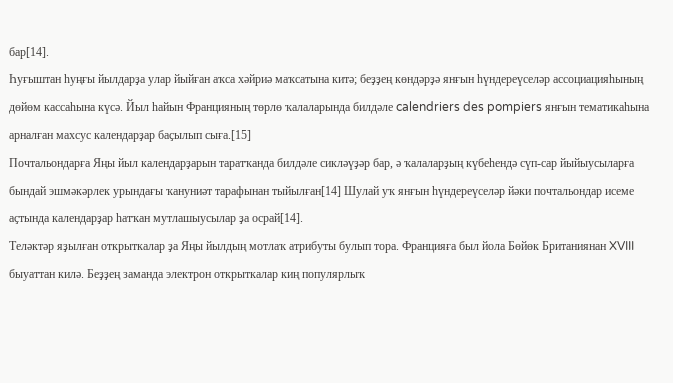бар[14].
Һуғыштан һуңғы йылдарҙа улар йыйған аҡса хәйриә маҡсатына китә; беҙҙең көндәрҙә янғын һүндереүселәр ассоциацияһының дөйөм кассаһына күсә. Йыл һайын Францияның төрлө ҡалаларында билдәле calendriers des pompiers янғын тематикаһына арналған махсус календарҙар баҫылып сыға.[15]
Почтальондарға Яңы йыл календарҙарын таратҡанда билдәле сикләүҙәр бар, ә ҡалаларҙың күбеһендә сүп-сар йыйыусыларға бындай эшмәкәрлек урындағы ҡануниәт тарафынан тыйылған[14] Шулай уҡ янғын һүндереүселәр йәки почтальондар исеме аҫтында календарҙар һатҡан мутлашыусылар ҙа осрай[14].
Теләктәр яҙылған открыткалар ҙа Яңы йылдың мотлаҡ атрибуты булып тора. Францияға был йола Бөйөк Британиянан XVIII быуаттан килә. Беҙҙең заманда электрон открыткалар киң популярлыҡ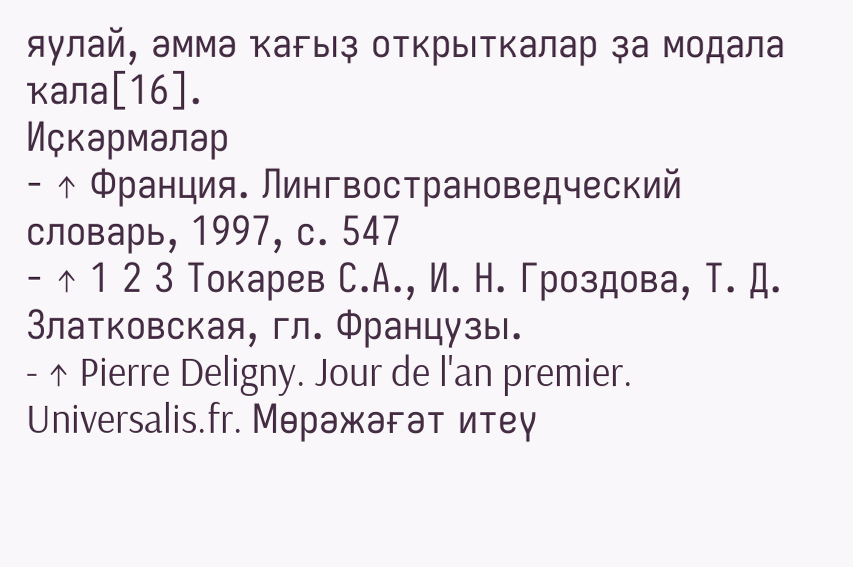яулай, әммә ҡағыҙ открыткалар ҙа модала ҡала[16].
Иҫкәрмәләр
- ↑ Франция. Лингвострановедческий словарь, 1997, с. 547
- ↑ 1 2 3 Токарев С.А., И. Н. Гроздова, Т. Д. Златковская, гл. Французы.
- ↑ Pierre Deligny. Jour de l'an premier. Universalis.fr. Мөрәжәғәт итеү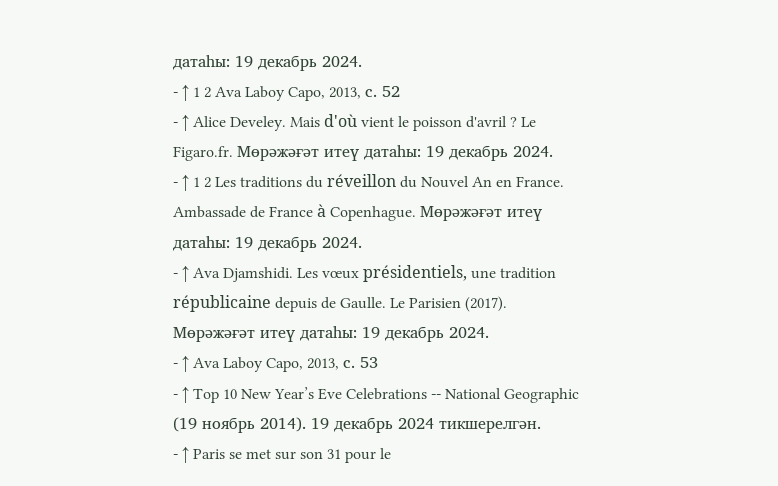датаһы: 19 декабрь 2024.
- ↑ 1 2 Ava Laboy Capo, 2013, с. 52
- ↑ Alice Develey. Mais d'où vient le poisson d'avril ? Le Figaro.fr. Мөрәжәғәт итеү датаһы: 19 декабрь 2024.
- ↑ 1 2 Les traditions du réveillon du Nouvel An en France. Ambassade de France à Copenhague. Мөрәжәғәт итеү датаһы: 19 декабрь 2024.
- ↑ Ava Djamshidi. Les vœux présidentiels, une tradition républicaine depuis de Gaulle. Le Parisien (2017). Мөрәжәғәт итеү датаһы: 19 декабрь 2024.
- ↑ Ava Laboy Capo, 2013, с. 53
- ↑ Top 10 New Year’s Eve Celebrations -- National Geographic (19 ноябрь 2014). 19 декабрь 2024 тикшерелгән.
- ↑ Paris se met sur son 31 pour le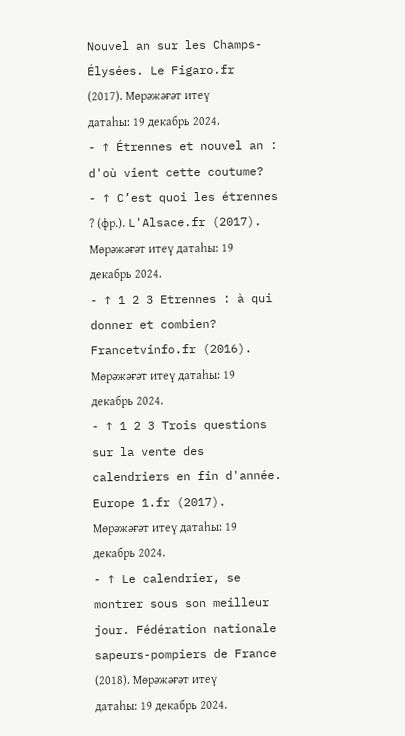Nouvel an sur les Champs-Élysées. Le Figaro.fr (2017). Мөрәжәғәт итеү датаһы: 19 декабрь 2024.
- ↑ Étrennes et nouvel an : d'où vient cette coutume?
- ↑ C’est quoi les étrennes ? (фр.). L'Alsace.fr (2017). Мөрәжәғәт итеү датаһы: 19 декабрь 2024.
- ↑ 1 2 3 Etrennes : à qui donner et combien? Francetvinfo.fr (2016). Мөрәжәғәт итеү датаһы: 19 декабрь 2024.
- ↑ 1 2 3 Trois questions sur la vente des calendriers en fin d'année. Europe 1.fr (2017). Мөрәжәғәт итеү датаһы: 19 декабрь 2024.
- ↑ Le calendrier, se montrer sous son meilleur jour. Fédération nationale sapeurs-pompiers de France (2018). Мөрәжәғәт итеү датаһы: 19 декабрь 2024.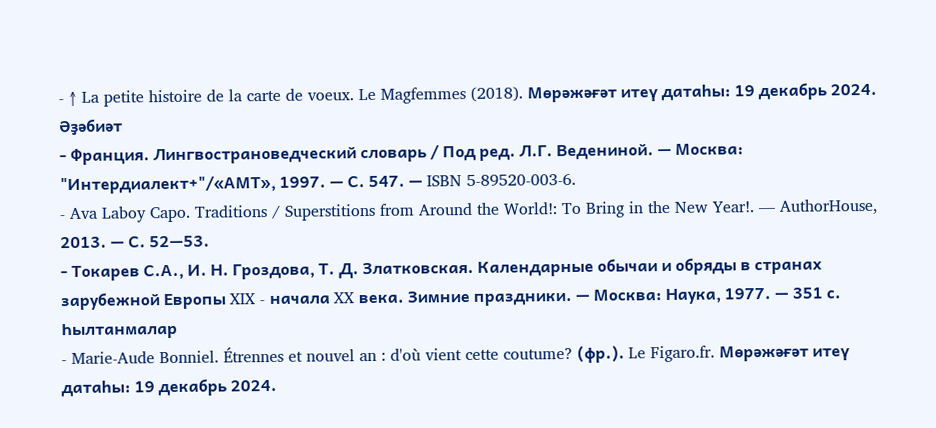- ↑ La petite histoire de la carte de voeux. Le Magfemmes (2018). Мөрәжәғәт итеү датаһы: 19 декабрь 2024.
Әҙәбиәт
- Франция. Лингвострановедческий словарь / Под ред. Л.Г. Ведениной. — Москва: "Интердиалект+"/«АМТ», 1997. — С. 547. — ISBN 5-89520-003-6.
- Ava Laboy Capo. Traditions / Superstitions from Around the World!: To Bring in the New Year!. — AuthorHouse, 2013. — С. 52—53.
- Токарев С.А., И. Н. Гроздова, Т. Д. Златковская. Календарные обычаи и обряды в странах зарубежной Европы XIX - начала XX века. Зимние праздники. — Москва: Наука, 1977. — 351 с.
Һылтанмалар
- Marie-Aude Bonniel. Étrennes et nouvel an : d'où vient cette coutume? (фр.). Le Figaro.fr. Мөрәжәғәт итеү датаһы: 19 декабрь 2024.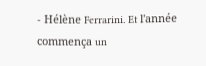- Hélène Ferrarini. Et l'année commença un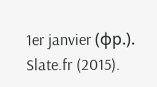1er janvier (фр.). Slate.fr (2015).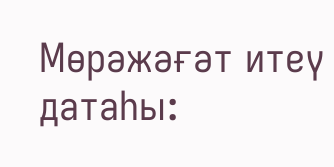Мөрәжәғәт итеү датаһы: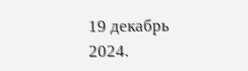19 декабрь 2024.